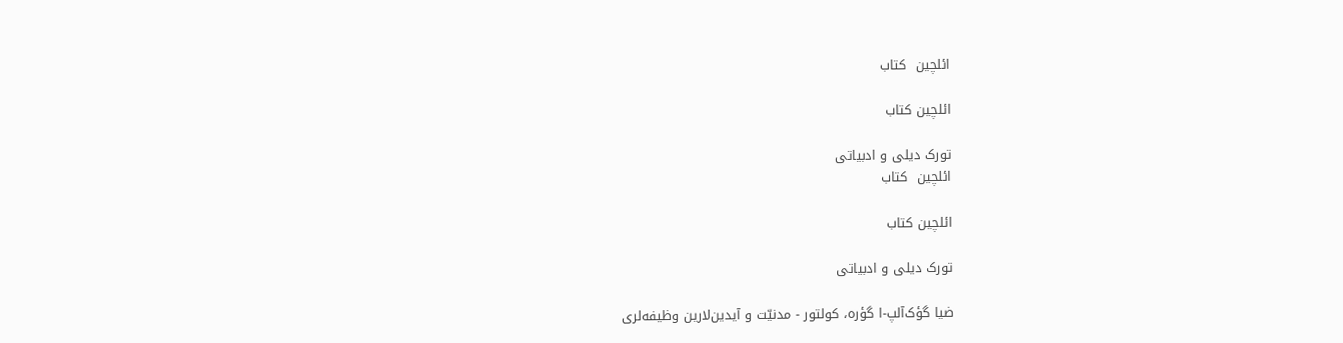ائلچین  کتاب

ائلچین کتاب

تورک دیلی و ادبیاتی
ائلچین  کتاب

ائلچین کتاب

تورک دیلی و ادبیاتی

ضیا گؤک‌آلپ‌-ا گؤره، کولتور - مدنیّت و آیدین‌لارین وظیفه‌لری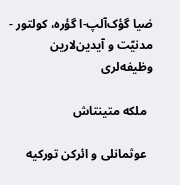ضیا گؤک‌آلپ‌-ا گؤره، کولتور - مدنیّت و آیدین‌لارین وظیفه‌لری

  ملکه متینتاش

  عوثمانلی‌ و ائرکن تورکیه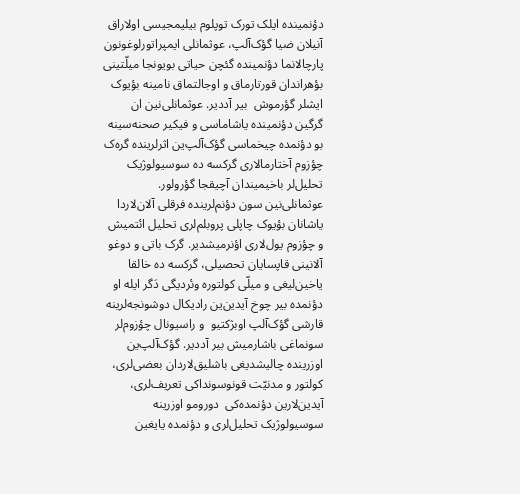دؤنمینده ایلک تورک توپلوم بیلیمجیسی اولاراق آنیلان ضیا گؤک‌آلپ، عوثمانلی‌ ایمپراتورلوغونون پارچالانما دؤنمینده گئچن حیاتی بویونجا میلّتینی بؤهراندان قورتارماق و اوجالتماق نامینه بؤیوک ایشلر گؤرموش  بیر آددیر. عوثمانلی‌‌نین ان گرگین دؤنمینده یاشاماسی و فیکیر صحنه‌سینه بو دؤنمده چیخماسی گؤک‌آلپ‌ین اثرلرینده گره‌ک چؤزوم آختارما‌لاری گرکسه ده سوسیولوژیک تحلیل‌لر باخیمیندان آچیقجا گؤرولور. عوثمانلی‌‌نین سون دؤنم‌لرینده فرقلی آلان‌لاردا یاشانان بؤیوک چاپلی پروبلم‌لری تحلیل ائتمیش و چؤزوم یول‌لاری اؤنرمیشدیر. گرک باتی و دوغو آلانینی قاپسایان تحصیلی، گرکسه ده خالقا یاخین‌لیغی و میلّی کولتوره وئردیگی دَگر ایله او دؤنمده بیر چوخ آیدین‌ین رادیکال دوشونجه‌لرینه قارشی گؤک‌آلپ اوبژکتیو  و راسیونال چؤزوم‌لر سونماغی باشارمیش بیر آددیر. گؤک‌آلپ‌ین اوزرینده چالیشدیغی باشلیق‌لاردان بعضی‌لری، کولتور و مدنیّت قونوسونداکی تعریف‌لری، آیدین‌لارین دؤنمده‌کی  دورومو اوزرینه سوسیولوژیک تحلیل‌لری و دؤنمده یایغین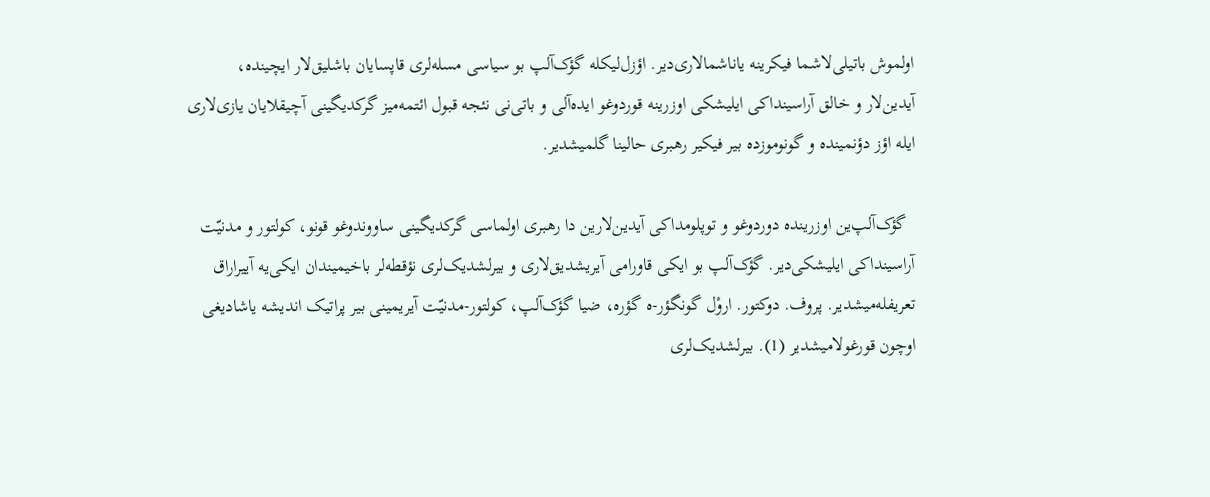اولموش باتیلی‌لاشما فیکرینه یاناشمالاری‌دیر. اؤزل‌لیکله گؤک‌آلپ بو سیاسی مسله‌لری قاپسایان باشلیق‌لار ایچینده، آیدین‌لار و خالق آراسینداکی ایلیشکی اوزرینه قوردوغو ایده‌آلی و باتی‌نی نئجه قبول ائتمه‌میز گرکدیگینی آچیقلایان یازی‌لاری ایله اؤز دؤنمینده و گونوموزده بیر فیکیر رهبری حالینا گلمیشدیر.

  گؤک‌آلپ‌ین اوزرینده دوردوغو و توپلومداکی آیدین‌لارین دا رهبری اولماسی گرکدیگینی ساووندوغو قونو، کولتور و مدنیّت آراسینداکی ایلیشکی‌دیر. گؤک‌آلپ بو ایکی قاورامی آیریشدیق‌لاری و بیرلشدیک‌لری نؤقطه‌لر باخیمیندان ایکی‌یه آییراراق تعریفله‌میشدیر. پروف. دوکتور. اروْل گونگؤر-ه گؤره، ضیا گؤک‌آلپ، کولتور-مدنیّت آیریمینی بیر پراتیک اندیشه یاشادیغی اوچون قورغولامیشدیر (1). بیرلشدیک‌لری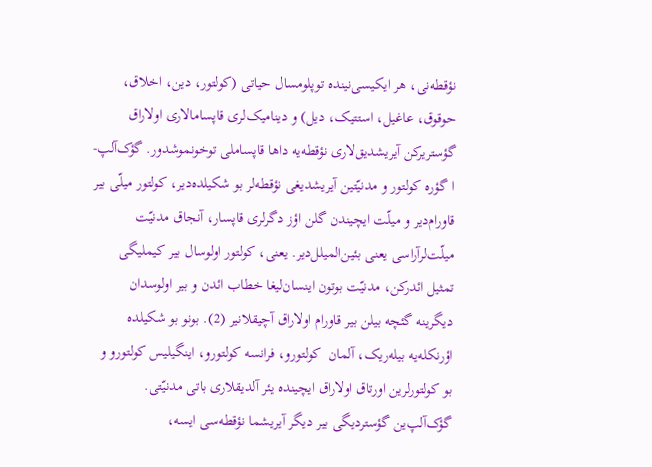نؤقطه‌نی، هر ایکیسی‌نینده توپلومسال حیاتی (کولتور، دین، اخلاق، حوقوق، عاغیل، استتیک، دیل) و دینامیک‌لری قاپسامالاری اولاراق گؤستریرکن آیریشدیق‌لاری نؤقطه‌یه داها قاپساملی توخونموشدور. گؤک‌آلپ-ا گؤره کولتور و مدنیّتین آیریشدیغی نؤقطه‌لر بو شکیلده‌دیر، کولتور میلّی بیر قاورام‌دیر و میلّت ایچیندن گلن اؤز دگرلری قاپسار، آنجاق مدنیّت میلّت‌لرآراسی یعنی بئین‌المیلل‌دیر. یعنی، کولتور اولوسال بیر کیملیگی تمثیل ائدرکن، مدنیّت بوتون اینسان‌لیغا خطاب ائدن و بیر اولوسدان دیگرینه گئچه‌ بیلن بیر قاورام اولاراق آچیقلانیر (2). بونو بو شکیلده اؤرنکله‌یه بیله‌ریک، آلمان  کولتورو، فرانسه کولتورو، اینگیلیس کولتورو و بو کولتورلرین اورتاق اولاراق ایچینده یئر آلدیقلاری باتی مدنیّتی. گؤک‌آلپ‌ین گؤستردیگی بیر دیگر آیریشما نؤقطه‌سی ایسه،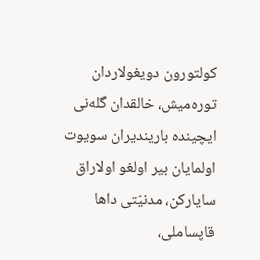کولتورون دویغولاردان توره‌‌میش، خالقدان گله‌نی ایچینده باریندیران سویوت اولمایان بیر اولغو اولاراق سایارکن، مدنیّتی داها قاپساملی،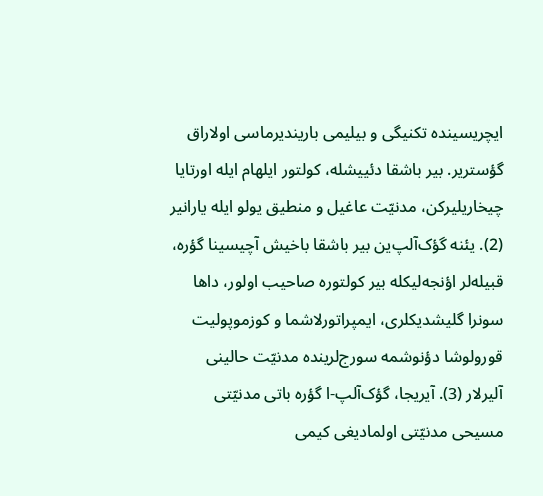ایچریسینده تکنیگی و بیلیمی باریندیرماسی اولاراق گؤستریر. بیر باشقا دئییشله، کولتور ایلهام ایله اورتایا چیخاریلیرکن، مدنیّت عاغیل و منطیق یولو ایله یارانیر (2). یئنه گؤک‌آلپ‌ین بیر باشقا باخیش آچیسینا گؤره، قبیله‌لر اؤنجه‌لیکله بیر کولتوره صاحیب اولور، داها سونرا گلیشدیکلری، ایمپراتورلاشما و کوزموپولیت قورولوشا دؤنوشمه سورج‌لرینده مدنیّت حالینی آلیرلار (3). آیریجا، گؤک‌آلپ-ا گؤره باتی مدنیّتی مسیحی مدنیّتی اولمادیغی کیمی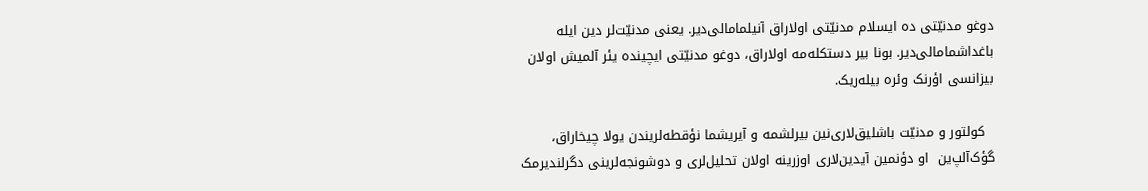دوغو مدنیّتی ده ایسلام مدنیّتی اولاراق آنیلمامالی‌دیر. یعنی مدنیّت‌لر دین ایله باغداشمامالی‌دیر. بونا بیر دستکله‌مه اولاراق، دوغو مدنیّتی ایچینده یئر آلمیش اولان بیزانسی اؤرنک وئره بیله‌ریک.

  کولتور و مدنیّت باشلیق‌لاری‌نین بیرلشمه و آیریشما نؤقطه‌لریندن یولا چیخاراق، گؤک‌آلپ‌ین  او دؤنمین آیدین‌لاری اوزرینه اولان تحلیل‌لری و دوشونجه‌لرینی دگرلندیرمک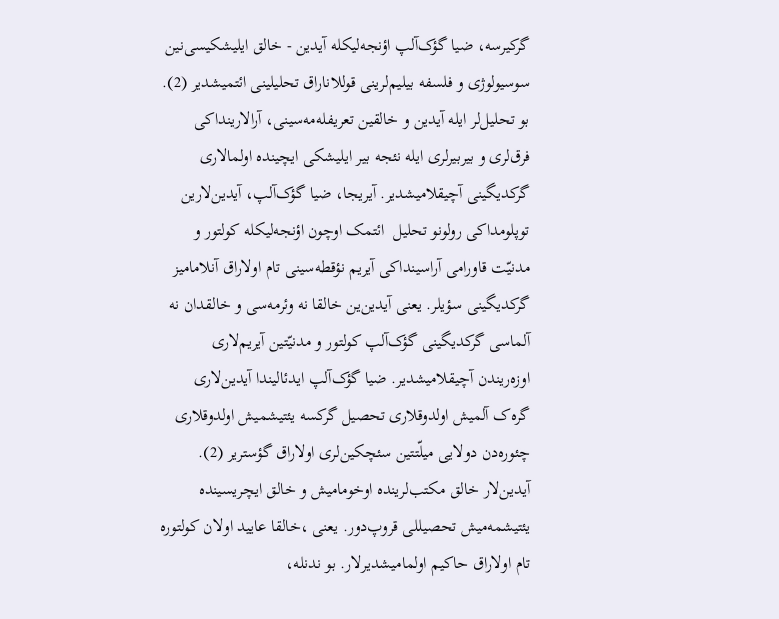گر‌کیرسه، ضیا گؤک‌آلپ اؤنجه‌لیکله آیدین - خالق ایلیشکیسی‌نین سوسیولوژی و فلسفه بیلیم‌لرینی قوللاناراق تحلیلینی ائتمیشدیر (2). بو تحلیل‌لر ایله آیدین و خالقین تعریفله‌مه‌سینی، آرالارینداکی فرق‌لری و بیربیرلری ایله نئجه بیر ایلیشکی ایچینده اولمالاری گرکدیگینی آچیقلامیشدیر. آیریجا، ضیا گؤک‌آلپ، آیدین‌لارین توپلومداکی رولونو تحلیل  ائتمک اوچون اؤنجه‌لیکله کولتور و مدنیّت قاورامی آراسینداکی آیریم نؤقطه‌سینی تام اولاراق آنلامامیز گرکدیگینی سؤیلر. یعنی آیدین‌ین خالقا نه وئرمه‌سی و خالقدان نه آلماسی گرکدیگینی گؤک‌آلپ کولتور و مدنیّتین آیریم‌لاری اوزه‌ریندن آچیقلامیشدیر. ضیا گؤک‌آلپ ایدئالیندا آیدین‌لاری گره‌ک آلمیش اولدوقلاری تحصیل گرکسه یئتیشمیش اولدوقلاری چئوره‌دن دولایی میلّتتین ‌سئچکین‌لری‌ اولاراق گؤستریر (2). آیدین‌لار‌ خالق مکتب‌لرینده اوخومامیش و خالق ایچریسینده یئتیشمه‌میش ‌تحصیللی‌ قروپ‌دور. یعنی ،خالقا عایید اولان کولتوره تام اولاراق حاکیم اولمامیشدیرلار. بو ندنله،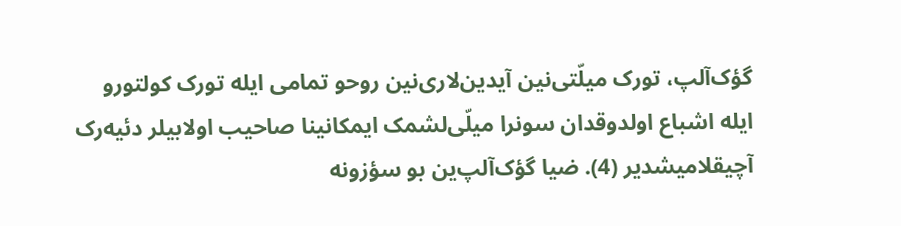گؤک‌آلپ، تورک میلّتی‌نین آیدین‌لار‌ی‌نین روحو تمامی‌ ایله تورک کولتورو ایله اشباع اولدوقدان سونرا میلّی‌لشمک ایمکانینا صاحیب اولابیلر دئیه‌رک آچیقلامیشدیر (4). ضیا گؤک‌آلپ‌ین بو سؤزونه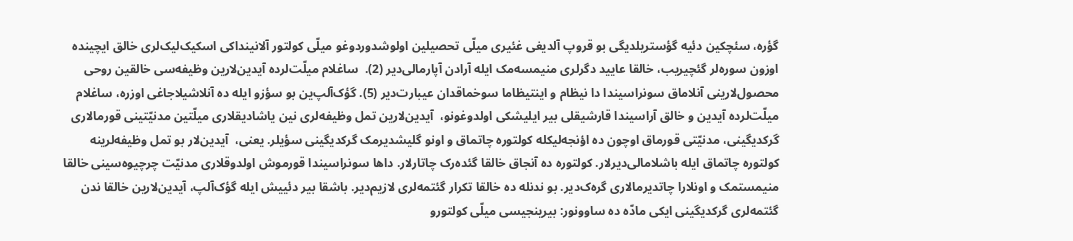گؤره، ‌سئچکین‌ دئیه گؤستریلدیگی بو قروپ آلدیغی غئیری میلّی تحصیلین اولوشدوردوغو میلّی کولتور آلانینداکی اسکیک‌لیک‌لری خالق ایچینده اوزون سوره‌لر گئچیریب، خالقا عایید دگرلری منیمسه‌مک ایله آرادن آپارمالی‌دیر (2).  ساغلام میلّت‌لرده آیدین‌لارین وظیفه‌سی خالقین روحی محصول‌لارینی آنلاماق سونراسیندا دا نیظام و اینتیظاما سوخماقدان عیبارت‌دیر (5). گؤک‌آلپ‌ین بو سؤزو ایله ده آنلاشیلاجاغی اوزره، ساغلام میلّت‌لرده آیدین و خالق آراسیندا قارشیقلی بیر ایلیشکی اولدوغونو،  آیدین‌لارین تمل وظیفه‌لری‌ نین یاشادیقلاری میلّتین مدنیّتینی قورمالاری گرکدیگینی، مدنیّتی قورماق اوچون ده اؤنجه‌لیکله کولتوره چاتماق و اونو گلیشدیرمک گرکدیگینی سؤیلر. یعنی،  آیدین‌لار‌ بو تمل وظیفه‌لرینه کولتوره چاتماق ایله باشلامالی‌دیرلار. کولتوره ده آنجاق خالقا گئده‌رک چاتارلار. داها سونراسیندا قورموش اولدوقلاری مدنیّت چرچیوه‌سینی خالقا منیمستمک و اونلارا چاتدیرمالاری گره‌ک‌دیر. بو ندنله ده خالقا تکرار گئتمه‌لری لازیم‌دیر. باشقا بیر دئییش ایله گؤک‌آلپ، آیدین‌لارین خالقا ندن گئتمه‌لری گرکدیگینی ایکی مادّه ده ساوونور: بیرینجیسی میلّی کولتورو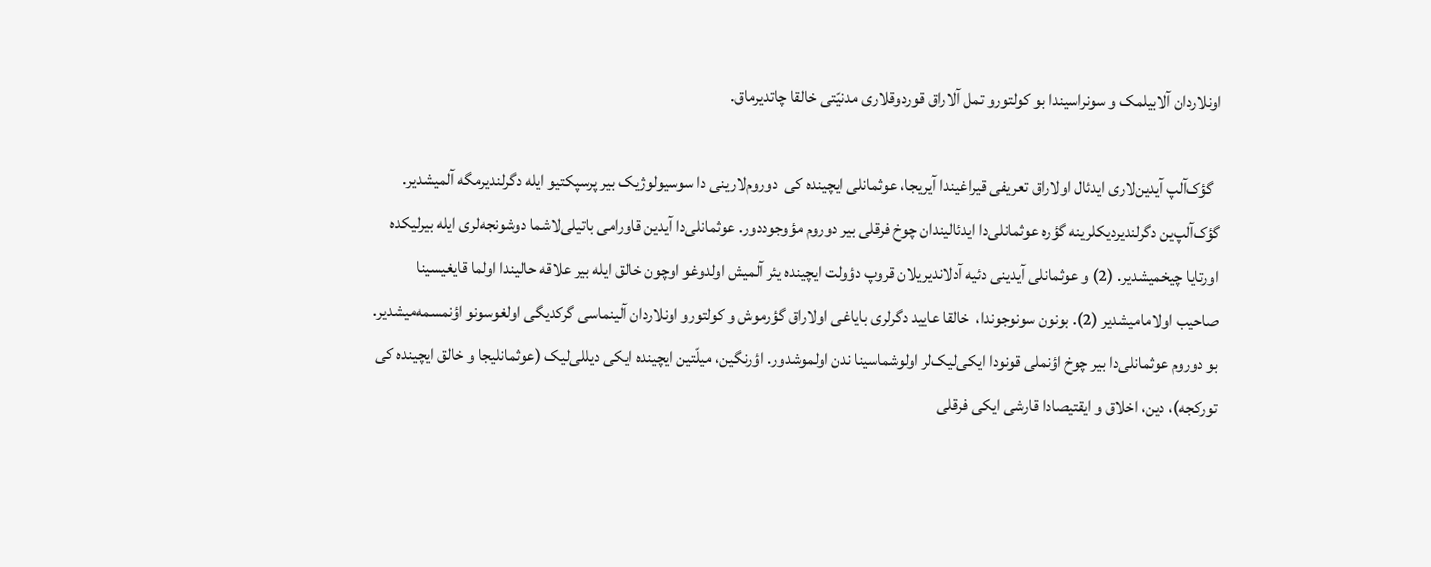اونلاردان آلابیلمک و سونراسیندا بو کولتورو تمل آلاراق قوردوقلاری مدنیّتی خالقا چاتدیرماق.

  گؤک‌آلپ آیدین‌لار‌ی ایدئال اولاراق تعریفی قیراغیندا آیریجا، عوثمانلی‌ ایچینده کی  دوروم‌لارینی دا سوسیولوژیک بیر پرسپکتیو ایله دگرلندیرمگه آلمیشدیر. گؤک‌آلپ‌ین دگرلندیردیکلرینه گؤره عوثمانلی‌‌دا ایدئالیندان چوخ فرقلی بیر دوروم مؤوجوددور. عوثمانلی‌‌دا آیدین قاورامی باتیلی‌لاشما دوشونجه‌لری ایله بیرلیکده اورتایا چیخمیشدیر. (2) و عوثمانلی‌ آیدینی دئیه آدلاندیریلان قروپ دؤولت ایچینده یئر آلمیش اولدوغو اوچون خالق ایله بیر علاقه حالیندا اولما قایغیسینا صاحیب اولامامیشدیر (2). بونون سونوجوندا،  خالقا عایید دگرلری بایاغی اولاراق گؤرموش و کولتورو اونلاردان آلینماسی گرکدیگی اولغوسونو اؤنمسمه‌میشدیر. بو دوروم عوثمانلی‌دا بیر چوخ اؤنملی قونودا ایکی‌لیک‌لر اولوشماسینا ندن اولموشدور. اؤرنگین، میلّتین ایچینده ایکی دیللی‌لیک (عوثمانلیجا و خالق ایچینده کی  تورکجه)، دین، اخلاق و ایقتیصادا قارشی ایکی فرقلی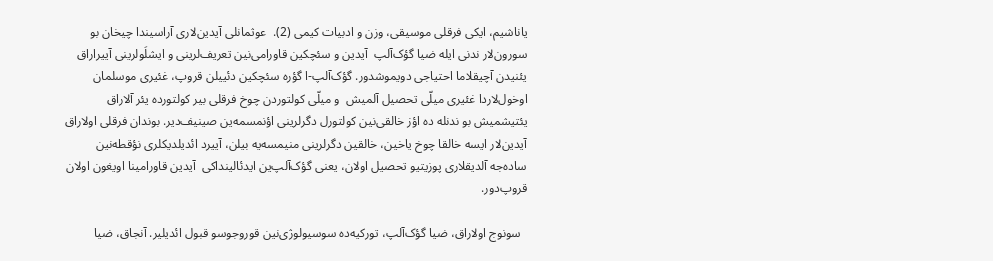یاناشیم، ایکی فرقلی موسیقی، وزن و ادبیات کیمی (2).  عوثمانلی‌ آیدین‌لاری آراسیندا چیخان بو سورون‌لار ندنی ایله ضیا گؤک‌آلپ  آیدین و سئچکین قاورامی‌نین تعریف‌لرینی و ایشلَولرینی آییراراق یئنیدن آچیقلاما احتیاجی دویموشدور. گؤک‌آلپ-ا گؤره سئچکین دئییلن قروپ، غئیری موسلمان اوخول‌لاردا غئیری میلّی تحصیل آلمیش  و میلّی کولتوردن چوخ فرقلی بیر کولتورده یئر آلاراق یئتیشمیش بو ندنله ده اؤز خالقی‌نین کولتورل دگرلرینی اؤنمسمه‌ین صینیف‌دیر. بوندان فرقلی اولاراق  آیدین‌لار‌ ایسه خالقا چوخ یاخین، خالقین دگرلرینی منیمسه‌یه بیلن، آییرد ائدیلدیکلری نؤقطه‌نین ساده‌جه آلدیقلاری پوزیتیو تحصیل اولان، یعنی گؤک‌آلپ‌ین ایدئالینداکی  آیدین قاورامینا اویغون اولان قروپ‌دور.

  سونوج اولاراق، ضیا گؤک‌آلپ، تورکیه‌ده سوسیولوژی‌نین قوروجوسو قبول ائدیلیر. آنجاق، ضیا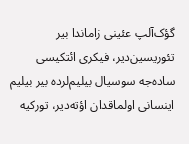گؤک‌آلپ عئینی زاماندا بیر تئوریسین‌دیر، فیکری ائتکیسی ساده‌جه سوسیال بیلیم‌لرده بیر بیلیم اینسانی اولماقدان اؤته‌دیر، تورکیه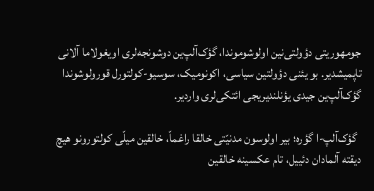جومهوریتی دؤولتی‌‌نین اولوشوموندا، گؤک‌آلپ‌ین دوشونجه‌لری اویغولاما آلانی تاپمیشدیر. بو یئنی دؤولتین سیاسی، اکونومیک، سوسیو-کولتورل قورولوشوندا گؤک‌آلپ‌ین جیدی یؤنلندیریجی ائتکی‌لری واردیر.

  گؤک‌آلپ-ا گؤره؛ بیر اولوسون مدنیّتی خالقا راغماّ، خالقین میلّی کولتورونو هیچ دیقته آلمادان دئییل، تام عکسینه خالقین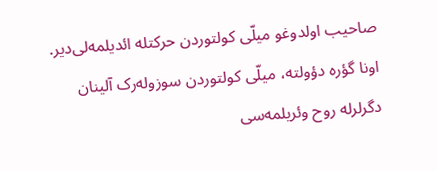صاحیب اولدوغو میلّی کولتوردن حرکتله ائدیلمه‌لی‌دیر. او‌نا گؤره دؤولته، میلّی کولتوردن سوزوله‌رک آلینان دگرلرله روح وئریلمه‌سی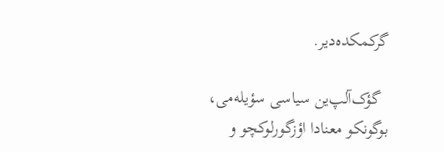گرکمکده‌دیر.

  گؤک‌آلپ‌ین سیاسی سؤیله‌می، بوگونکو معنادا اؤزگورلوکچو و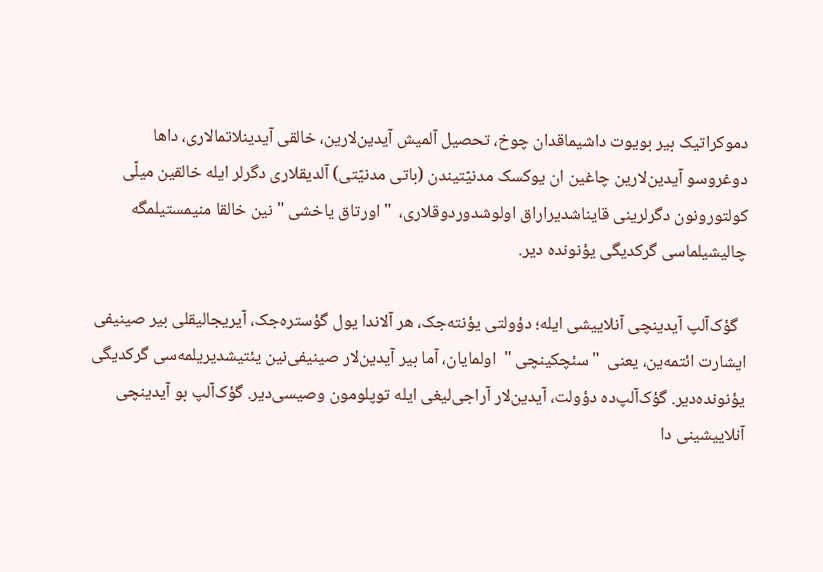دموکراتیک بیر بویوت داشیماقدان چوخ، تحصیل‌ آلمیش آیدین‌لار‌ین، خالقی آیدینلاتمالاری، داها دوغروسو آیدین‌لارین چاغین ان یوکسک مدنیّتیندن (باتی مدنیّتی) آلدیقلاری دگرلر ایله خالقین میلّی کولتورونون دگرلرینی قایناشدیراراق اولوشدوردوقلاری،  " اورتاق یاخشی " نین خالقا منیمستیلمگه چالیشیلماسی گرکدیگی یؤنونده دیر.

  گؤک‌آلپ آیدینچی آنلاییشی ایله؛ دؤولتی یؤنته‌جک، هر آلاندا یول گؤستره‌جک، آیریجالیقلی بیر صینیفی ایشارت ائتمه‌ین، یعنی  " سئچکینچی "  اولمایان، آما بیر آیدین‌لار‌ صینیفی‌نین یئتیشدیریلمه‌سی گرکدیگی یؤنونده‌دیر. گؤک‌آلپ‌ده دؤولت، آیدین‌لار‌ آراجی‌لیغی ایله توپلومون وصیسی‌دیر. گؤک‌آلپ بو آیدینچی آنلاییشینی دا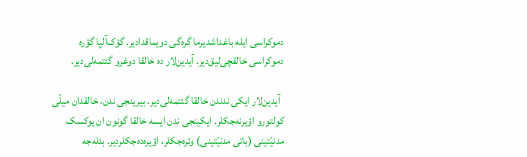دموکراسی ایله باغداشدیرما گره‌گی دویماقدادیر. گؤک‌آلپا گؤره دموکراسی خالقچی‌لیق‌دیر. آیدین‌لار‌ ده خالقا دوغرو گئتمه‌لی‌دیر.

  آیدین‌لار‌ ایکی ندندن خالقا گئتمه‌لی‌دیر. بیرینجی ندن، خالقدان میلّی کولتورو اؤیرنه‌جکلر. ایکینجی ندن ایسه خالقا گونون ان یوکسک مدنیّتینی (باتی مدنیّتینی) وئره‌جکلر، اؤیره‌ده‌جکلردیر. بئله‌جه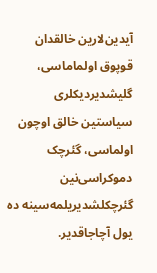آیدین‌لارین خالقدان قوپوق اولماماسی، گلیشدیردیکلری سیاستین خالق اوچون اولماسی، گئرچک دموکراسی‌نین گئرچکلشدیریلمه‌سینه ده یول آچاجاقدیر.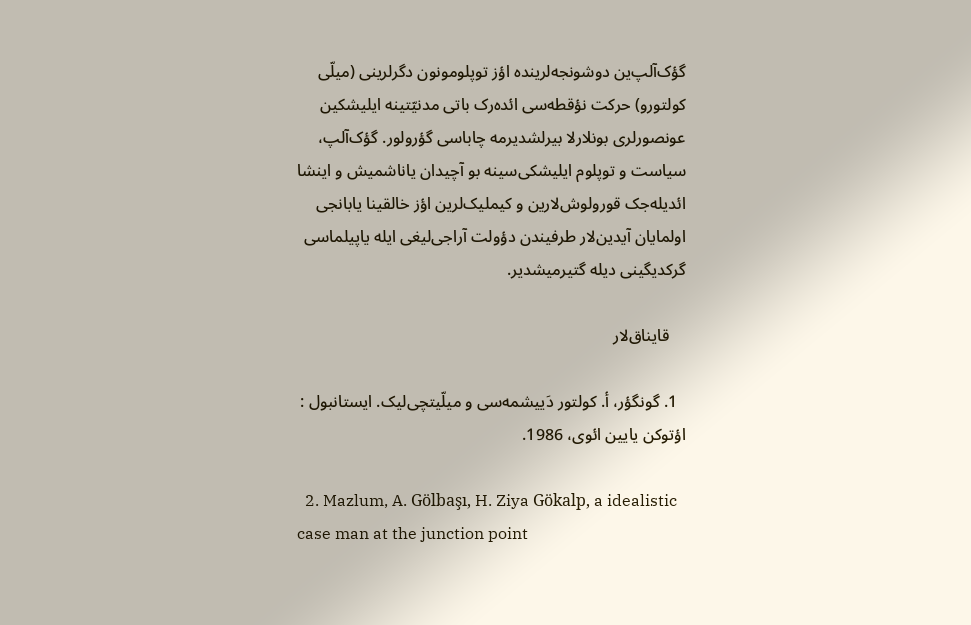گؤک‌آلپ‌ین دوشونجه‌لرینده اؤز توپلومونون دگرلرینی (میلّی کولتورو) حرکت نؤقطه‌سی ائده‌‌رک باتی مدنیّتینه ایلیشکین عونصورلری بونلارلا بیرلشدیرمه چاباسی گؤرولور. گؤک‌آلپ، سیاست و توپلوم ایلیشکی‌سینه بو آچیدان یاناشمیش و اینشا ائدیله‌جک قورولوش‌لارین و کیملیک‌لرین اؤز خالقینا یابانجی اولمایان آیدین‌لار‌ طرفیندن دؤولت آراجی‌لیغی‌ ایله یاپیلماسی گرکدیگینی دیله گتیرمیشدیر.

    قایناق‌لار

  1. گونگؤر، أ. کولتور دَییشمه‌سی و میلّیتچی‌لیک. ایستانبول : اؤتوکن یایین ائوی، 1986.

  2. Mazlum, A. Gölbaşı, H. Ziya Gökalp, a idealistic case man at the junction point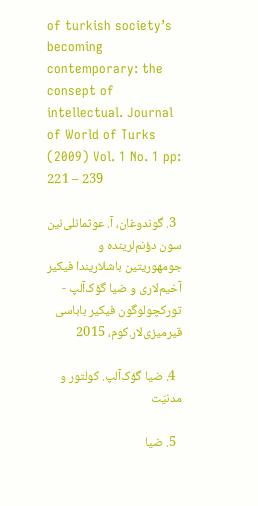of turkish society’s becoming contemporary: the consept of intellectual. Journal of World of Turks (2009) Vol. 1 No. 1 pp: 221 – 239

  3. گوندوغان، آ. عوثمانلی‌‌نین سون دؤنم‌لرینده و جومهوریتین باشلاریندا فیکیر آخیم‌لاری و ضیا گؤک‌آلپ - تورکچولوگون فیکیر باباسی قیرمیزی‌لار.کوم، 2015

  4. ضیا گؤک‌آلپ. کولتور و مدنیّت

  5. ضیا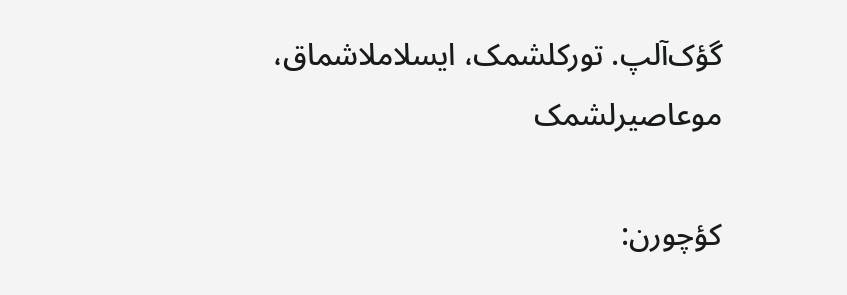گؤک‌آلپ. تورکلشمک، ایسلاملاشماق، موعاصیرلشمک

کؤچورن: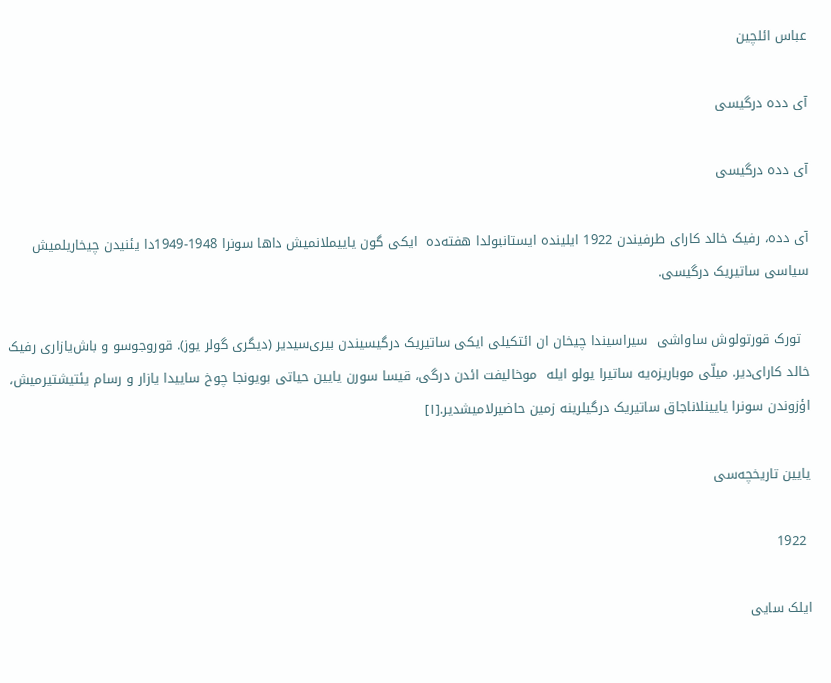عباس ائلچین

آی دده درگیسی

آی دده درگیسی

آی دده، رفیک خالد کارای طرفیندن 1922 ایلینده ایستانبولدا هفته‌ده  ایکی گون یاییملانمیش داها سونرا 1948-1949دا یئنیدن چیخاریلمیش سیاسی ساتیریک درگیسی.

  تورک قورتولوش ساواشی  سیراسیندا چیخان ان ائتکیلی ایکی ساتیریک درگیسیندن بیری‌سیدیر (دیگری گولر یوز). قوروجوسو و باش‌یازاری رفیک خالد کارای‌دیر. میلّی موباریزه‌‌یه ساتیرا یولو ایله  موخالیفت ائدن درگی، قیسا سورن یایین حیاتی بویونجا چوخ ساییدا یازار و رسام یئتیشتیرمیش، اؤزوندن سونرا یایینلاناجاق ساتیریک درگیلرینه زمین حاضیرلامیشدیر.[۱]

یایین تاریخچه‌سی

 1922

ایلک سایی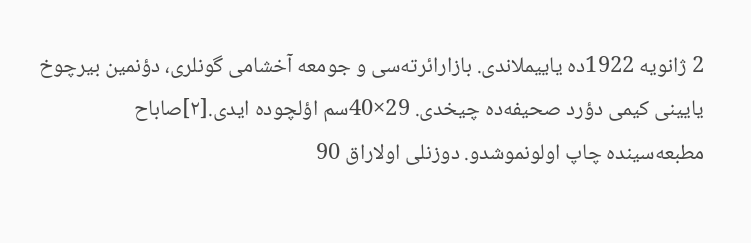2 ژانویه 1922ده یاییملاندی. بازارائرته‌سی‌ و جومعه آخشامی گونلری، دؤنمین بیرچوخ یایینی کیمی دؤرد صحیفه‌ده چیخدی. 29×40سم اؤلچوده ایدی.[۲]صاباح مطبعه‌سینده چاپ اولونموشدو. دوزنلی اولاراق 90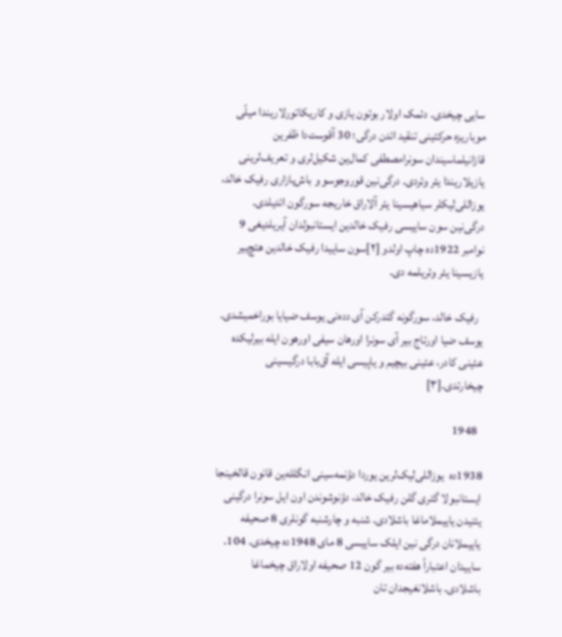سایی چیخدی. دئمک اولار بوتون یازی و کاریکاتورلاریندا میلّی موباریزه حرکتینی تنقید ائدن درگی؛ 30 آقوست‌دا ظفرین قازانیلماسیندان سونرامصطفی کمال‌ین شکیل‌لری و تعریف‌لرینی یازیلاریندا یئر وئردی. درگی‌نین قوروجوسو و باش‌یازاری رفیک خالد، یوزاللی‌لیکلر سیاهیسینا یئر آلاراق خاریجه سورگون ائدیلدی. درگی‌نین سون ساییسی رفیک خالدین ایستانبولدان آیریلدیغی 9 نوامبر 1922ده چاپ اولدو [۲]سون ساییدا رفیک خالدین هئچ‌بیر یازیسینا یئر وئریلمه دی.

  رفیک خالد، سورگونه گئدرکن آی دده‌نی یوسف ضیایا بوراخمیشدی. یوسف ضیا اورتاج بیر آی سونرا اورهان سیفی اورهون ایله بیرلیکده عئینی کادر، عئینی بیچیم و یاپیسی ایله آق‌بابا درگیسینی چیخارتدی.[۳]

  1948

1938ده  یوزاللی‌لیک‌لرین یوردا دؤنمه‌سینی انگلله‌ین قانون قالخینجا ایستانبولا گئری گلن رفیک خالد، دؤنوشوندن اون ایل سونرا درگینی  یئنیدن یاییملاماغا باشلادی. شنبه و چارشنبه گونلری 8 صحیفه یاییملانان درگی نین ایلک ساییسی 8 مای 1948ده چیخدی. 104. ساییدان اعتباراً هفته‌ده بیر گون 12 صحیفه اولاراق چیخماغا باشلادی. باشلانغیجدان تان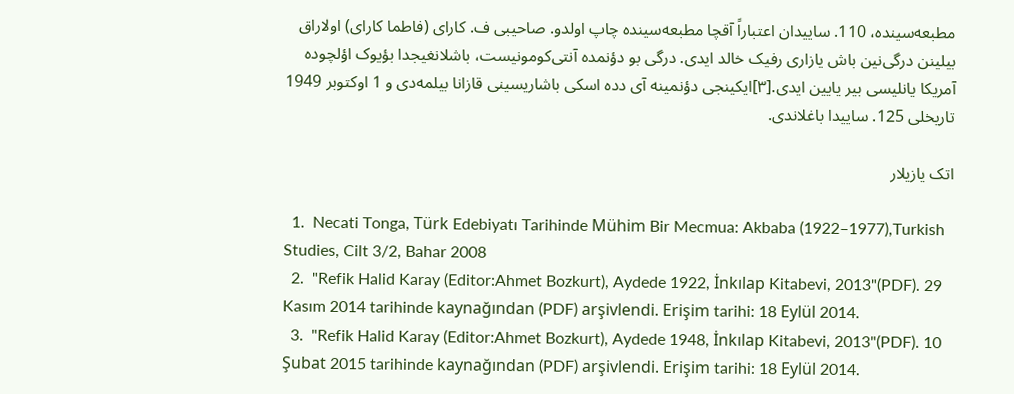مطبعه‌سینده، 110. ساییدان اعتباراً آقچا مطبعه‌سینده چاپ اولدو. صاحیبی ف. کارای (فاطما کارای) اولاراق بیلینن درگی‌نین باش یازاری رفیک خالد ایدی. درگی بو دؤنمده آنتی‌کومونیست، باشلانغیجدا بؤیوک اؤلچوده آمریکا یانلیسی بیر یایین ایدی.[۳]ایکینجی دؤنمینه آی دده اسکی باشاریسینی قازانا بیلمه‌دی و 1 اوکتوبر 1949 تاریخلی 125. ساییدا باغلاندی.

اتک یازیلار

  1.  Necati Tonga, Türk Edebiyatı Tarihinde Mühim Bir Mecmua: Akbaba (1922–1977),Turkish Studies, Cilt 3/2, Bahar 2008
  2.  "Refik Halid Karay (Editor:Ahmet Bozkurt), Aydede 1922, İnkılap Kitabevi, 2013"(PDF). 29 Kasım 2014 tarihinde kaynağından (PDF) arşivlendi. Erişim tarihi: 18 Eylül 2014.
  3.  "Refik Halid Karay (Editor:Ahmet Bozkurt), Aydede 1948, İnkılap Kitabevi, 2013"(PDF). 10 Şubat 2015 tarihinde kaynağından (PDF) arşivlendi. Erişim tarihi: 18 Eylül 2014.